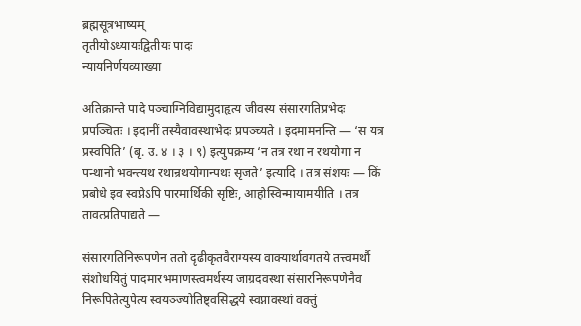ब्रह्मसूत्रभाष्यम्
तृतीयोऽध्यायःद्वितीयः पादः
न्यायनिर्णयव्याख्या

अतिक्रान्ते पादे पञ्चाग्निविद्यामुदाहृत्य जीवस्य संसारगतिप्रभेदः प्रपञ्चितः । इदानीं तस्यैवावस्थाभेदः प्रपञ्च्यते । इदमामनन्ति — ‘स यत्र प्रस्वपिति’ (बृ. उ. ४ । ३ । ९) इत्युपक्रम्य ‘न तत्र रथा न रथयोगा न पन्थानो भवन्त्यथ रथान्रथयोगान्पथः सृजते’ इत्यादि । तत्र संशयः — किं प्रबोधे इव स्वप्नेऽपि पारमार्थिकी सृष्टिः, आहोस्विन्मायामयीति । तत्र तावत्प्रतिपाद्यते —

संसारगतिनिरूपणेन ततो दृढीकृतवैराग्यस्य वाक्यार्थावगतये तत्त्वमर्थौ संशोधयितुं पादमारभमाणस्त्वमर्थस्य जाग्रदवस्था संसारनिरूपणेनैव निरूपितेत्युपेत्य स्वयञ्ज्योतिष्ट्वसिद्धये स्वप्नावस्थां वक्तुं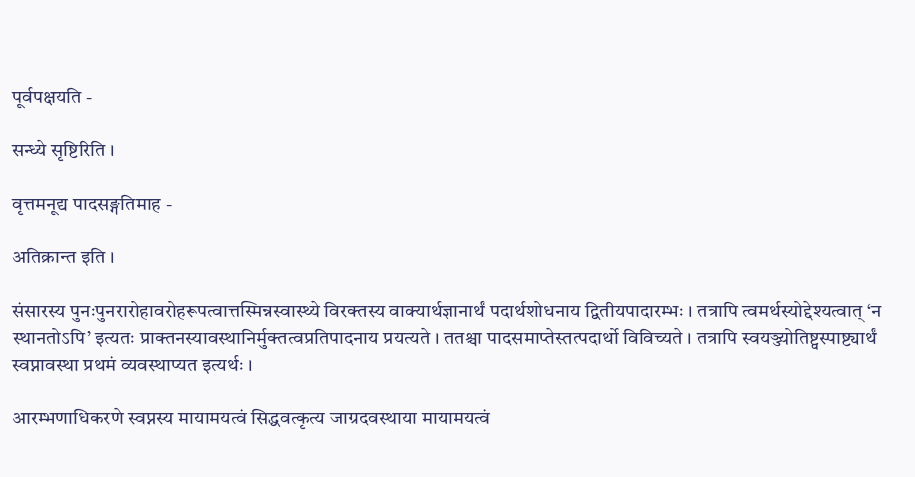पूर्वपक्षयति -

सन्ध्ये सृष्टिरिति ।

वृत्तमनूद्य पादसङ्गतिमाह -

अतिक्रान्त इति ।

संसारस्य पुनःपुनरारोहावरोहरूपत्वात्तस्मिन्नस्वास्थ्ये विरक्तस्य वाक्यार्थज्ञानार्थं पदार्थशोधनाय द्वितीयपादारम्भः । तत्रापि त्वमर्थस्योद्देश्यत्वात् ‘न स्थानतोऽपि’ इत्यतः प्राक्तनस्यावस्थानिर्मुक्तत्वप्रतिपादनाय प्रयत्यते । ततश्चा पादसमाप्तेस्तत्पदार्थो विविच्यते । तत्रापि स्वयञ्ज्योतिष्ट्वस्पाष्ट्यार्थं स्वप्नावस्था प्रथमं व्यवस्थाप्यत इत्यर्थः ।

आरम्भणाधिकरणे स्वप्नस्य मायामयत्वं सिद्धवत्कृत्य जाग्रदवस्थाया मायामयत्वं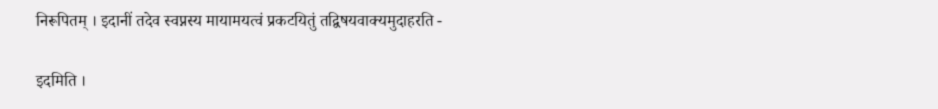निरूपितम् । इदानीं तदेव स्वप्नस्य मायामयत्वं प्रकटयितुं तद्विषयवाक्यमुदाहरति -

इदमिति ।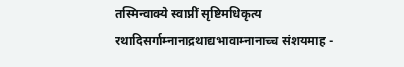तस्मिन्वाक्ये स्वाप्नीं सृष्टिमधिकृत्य रथादिसर्गाम्नानाद्रथाद्यभावाम्नानाच्च संशयमाह -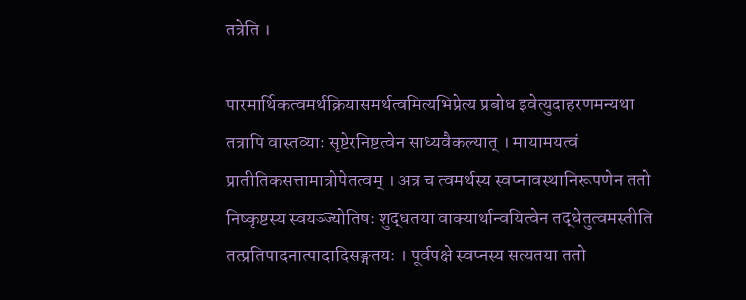तत्रेति ।

पारमार्थिकत्वमर्थक्रियासमर्थत्वमित्यभिप्रेत्य प्रबोध इवेत्युदाहरणमन्यथा तत्रापि वास्तव्याः सृष्टेरनिष्टत्वेन साध्यवैकल्यात् । मायामयत्वं प्रातीतिकसत्तामात्रोपेतत्वम् । अत्र च त्वमर्थस्य स्वप्नावस्थानिरूपणेन ततो निष्कृष्टस्य स्वयञ्ज्योतिषः शुद्धतया वाक्यार्थान्वयित्वेन तद्धेतुत्वमस्तीति तत्प्रतिपादनात्पादादिसङ्गतयः । पूर्वपक्षे स्वप्नस्य सत्यतया ततो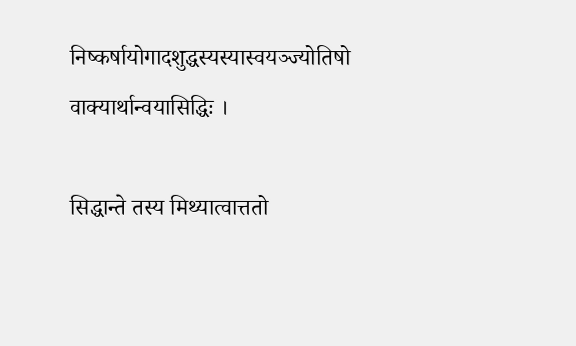निष्कर्षायोगादशुद्धस्यस्यास्वयञ्ज्योतिषो वाक्यार्थान्वयासिद्धिः ।

सिद्धान्ते तस्य मिथ्यात्वात्ततो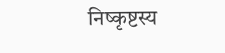निष्कृष्टस्य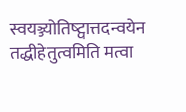स्वयञ्ज्योतिष्ट्वात्तदन्वयेन तद्धीहेतुत्वमिति मत्वा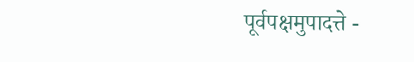पूर्वपक्षमुपादत्ते -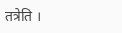तत्रेति ।